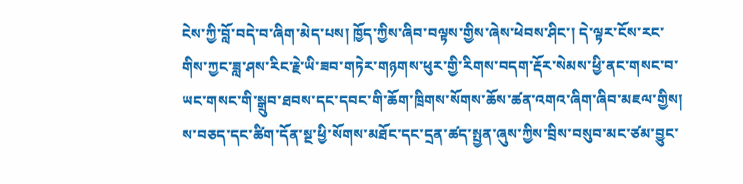ངེས་ཀྱི་བློ་བདེ་བ་ཞིག་མེད་པས། ཁྱོད་ཀྱིས་ཞིབ་བལྟས་གྱིས་ཞེས་ཕེབས་ཤིང་། དེ་ལྟར་ངོས་རང་གིས་ཀྱང་ཟླ་ཤས་རིང་རྗེ་ཡི་ཟབ་གཏེར་གཉགས་ཕུར་གྱི་རིགས་བདག་རྡོར་སེམས་ཕྱི་ནང་གསང་བ་ཡང་གསང་གི་སྒྲུབ་ཐབས་དང་དབང་གི་ཆོག་ཁྲིགས་སོགས་ཆོས་ཚན་འགའ་ཞིག་ཞིབ་མཇལ་གྱིས། ས་བཅད་དང་ཚིག་དོན་སྔ་ཕྱི་སོགས་མཐོང་དང་དྲན་ཚད་སྤྱན་ཞུས་ཀྱིས་བྲིས་བསུབ་མང་ཙམ་བྱུང་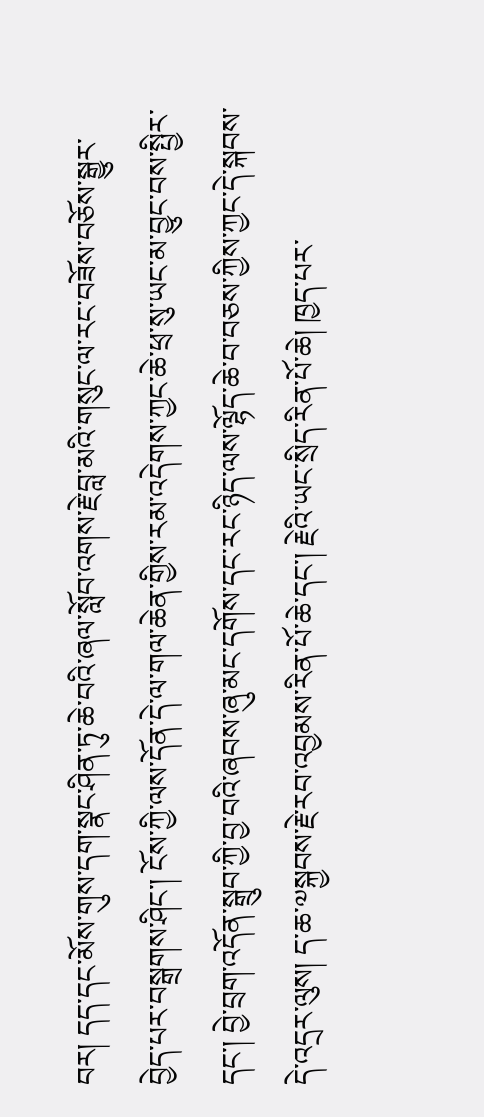བར། དད་དང་མོས་གུས་དག་སྣང་ཤིན་ཏུ་ཆེ་བའི་ཞལ་སློབ་འགས་རྗེ་བླ་མའི་གསུང་ལ་རང་བཟོས་བཅོས་སྒྱུར་བྱེད་པར་བསྒྲགས་ཤིང་། ངོས་ཀྱི་ལས་དོན་དེ་ལ་གལ་ཆེན་གྱིས་རམ་འདེགས་ཀྱང་ཆེ་ཕྲ་སུ་ཡང་མ་བྱུང་བས་སྤྱིར་དང་། བྱེ་བྲག་འདོན་སྒྲུབ་ཀྱི་བྱ་བའི་ཞབས་ཞུ་མང་དགོས་དང་རང་ཉིད་ལས་ལྷོད་ཆེ་བ་བཅས་ཀྱིས་ཀྱང་དེ་སྐབས་དེ་འདྲར་ལུས། ད་ཆ་༧སྐྱབས་རྗེ་རབ་འབྱམས་རིན་པོ་ཆེ་དང་། རྗེའི་ཡང་སྲིད་རིན་པོ་ཆེ། ཁྱད་པར་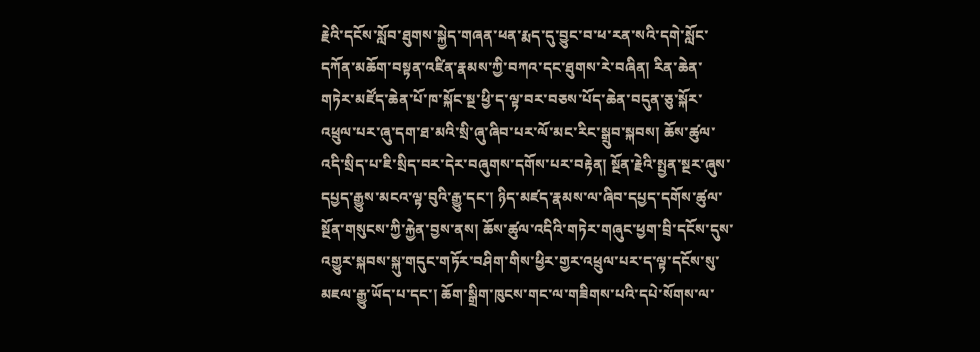རྗེའི་དངོས་སློབ་ཐུགས་སྐྱེད་གཞན་ཕན་རྨད་དུ་བྱུང་བ་ཕ་རན་སའི་དགེ་སློང་དཀོན་མཆོག་བསྟན་འཛིན་རྣམས་ཀྱི་བཀའ་དང་ཐུགས་རེ་བཞིན། རིན་ཆེན་གཏེར་མཛོད་ཆེན་པོ་ཁ་སྐོང་སྔ་ཕྱི་ད་ལྟ་བར་བཅས་པོད་ཆེན་བདུན་ཅུ་སྐོར་འཕྲུལ་པར་ཞུ་དག་ཐ་མའི་སྲི་ཞུ་ཞིབ་པར་ལོ་མང་རིང་སྒྲུབ་སྐབས། ཆོས་ཚུལ་འདི་སྲིད་པ་ཇི་སྲིད་བར་དེར་བཞུགས་དགོས་པར་བརྟེན། སྔོན་རྗེའི་སྤྱན་སྔར་ཞུས་དཔྱད་རྒྱུས་མངའ་ལྟ་བུའི་རྒྱུ་དང་། ཉིད་མཛད་རྣམས་ལ་ཞིབ་དཔྱད་དགོས་ཚུལ་སྔོན་གསུངས་ཀྱི་རྐྱེན་བྱས་ནས། ཆོས་ཚུལ་འདིའི་གཏེར་གཞུང་ཕྱག་བྲི་དངོས་དུས་འགྱུར་སྐབས་སྐུ་གདུང་གཏོར་བཤིག་གིས་ཕྱིར་གྱར་འཕྲུལ་པར་ད་ལྟ་དངོས་སུ་མཇལ་རྒྱུ་ཡོད་པ་དང་། ཆོག་སྒྲིག་ཁུངས་གང་ལ་གཟིགས་པའི་དཔེ་སོགས་ལ་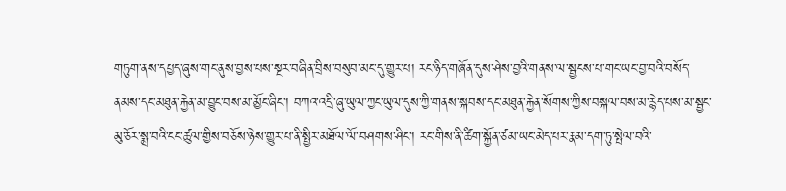གཏུག་ནས་དཔྱད་ཞུས་གང་ནུས་བྱས་པས་སྔར་བཞིན་བྲིས་བསུབ་མང་དུ་གྱུར་པ། རང་ཉིད་གཞོན་དུས་ཤེས་བྱའི་གནས་ལ་སྦྱངས་པ་གང་ཡང་བྱ་བའི་བསོད་ནམས་དང་མཐུན་རྐྱེན་མ་བྱུང་བས་མ་མྱོང་ཞིང་། བཀའ་འདྲི་ཞུ་ཡུལ་ཀྱང་ཡུལ་དུས་ཀྱི་གནས་སྐབས་དང་མཐུན་རྐྱེན་སོགས་ཀྱིས་བསྐལ་བས་མ་རྙེད་པས་མ་སྦྱང་མུ་ཅོར་སྨྲ་བའི་ངང་ཚུལ་གྱིས་བཅོས་ཉེས་གྱུར་པ་ནི་སྤྱིར་མཐོལ་ལོ་བཤགས་ཤིང་། རང་གིས་ནི་ཚིག་སྐྱོན་ཙམ་ཡང་མེད་པར་རྣམ་དག་ཏུ་སྤེལ་བའི་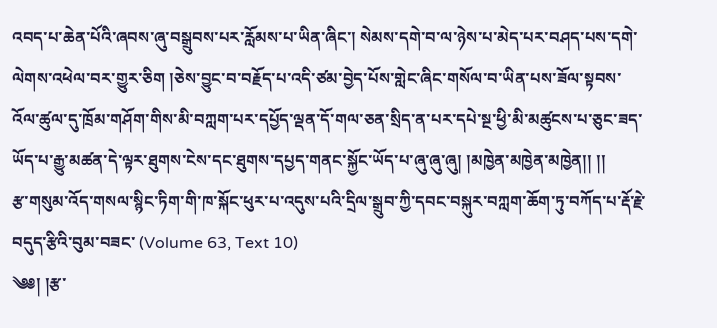འབད་པ་ཆེན་པོའི་ཞབས་ཞུ་བསྒྲུབས་པར་རློམས་པ་ཡིན་ཞིང་། སེམས་དགེ་བ་ལ་ཉེས་པ་མེད་པར་བཤད་པས་དགེ་ལེགས་འཕེལ་བར་གྱུར་ཅིག །ཅེས་བྱུང་བ་བརྗོད་པ་འདི་ཙམ་བྱེད་པོས་གླེང་ཞིང་གསོལ་བ་ཡིན་པས་ཟོལ་སྟབས་འོལ་ཚུལ་དུ་ཁྲོམ་གཤོག་གིས་མི་བཀླག་པར་དཔྱོད་ལྡན་དོ་གལ་ཅན་སྲིད་ན་པར་དཔེ་སྔ་ཕྱི་མི་མཚུངས་པ་ཅུང་ཟད་ཡོད་པ་རྒྱུ་མཚན་དེ་ལྟར་ཐུགས་ངེས་དང་ཐུགས་དཔྱད་གནང་སྐྱོང་ཡོད་པ་ཞུ་ཞུ་ཞུ། །མཁྱེན་མཁྱེན་མཁྱེན།། །།
རྩ་གསུམ་འོད་གསལ་སྙིང་ཏིག་གི་ཁ་སྐོང་ཕུར་པ་འདུས་པའི་དྲིལ་སྒྲུབ་ཀྱི་དབང་བསྐུར་བཀླག་ཆོག་ཏུ་བཀོད་པ་རྡོ་རྗེ་བདུད་རྩིའི་བུམ་བཟང་ (Volume 63, Text 10)
༄༅། །རྩ་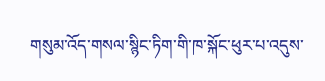གསུམ་འོད་གསལ་སྙིང་ཏིག་གི་ཁ་སྐོང་ཕུར་པ་འདུས་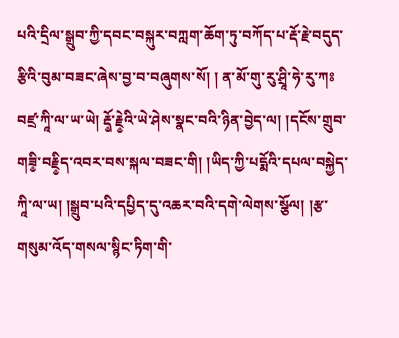པའི་དྲིལ་སྒྲུབ་ཀྱི་དབང་བསྐུར་བཀླག་ཆོག་ཏུ་བཀོད་པ་རྡོ་རྗེ་བདུད་རྩིའི་བུམ་བཟང་ཞེས་བྱ་བ་བཞུགས་སོ། ། ན་མོ་གུ་རུ་ཤྲཱི་ཧེ་རུ་ཀཿབཛྲ་ཀཱི་ལ་ཡ་ཡེ། རྡོ༵་རྗེ༵འི་ཡེ་ཤེས་སྣང་བའི་ཉིན་བྱེད་ལ། །དངོས་གྲུབ་གཟི༵་བརྗི༵ད་འབར་བས་སྐལ་བཟང་གི། །ཡིད་ཀྱི་པདྨོའི་དཔལ་བསྐྱེད་ཀཱི་ལ་ཡ། །སྒྲུབ་པའི་དཔྱིད་དུ་འཆར་བའི་དགེ་ལེགས་སྩོལ། །རྩ་གསུམ་འོད་གསལ་སྙིང་ཏིག་གི་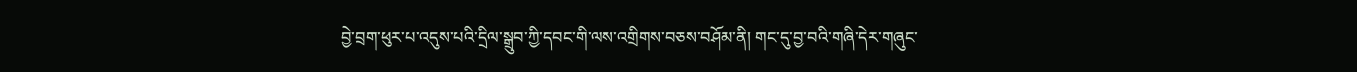བྱེ་བྲག་ཕུར་པ་འདུས་པའི་དྲིལ་སྒྲུབ་ཀྱི་དབང་གི་ལས་འགྲིགས་བཅས་བཤོམ་ནི། གང་དུ་བྱ་བའི་གཞི་དེར་གཞུང་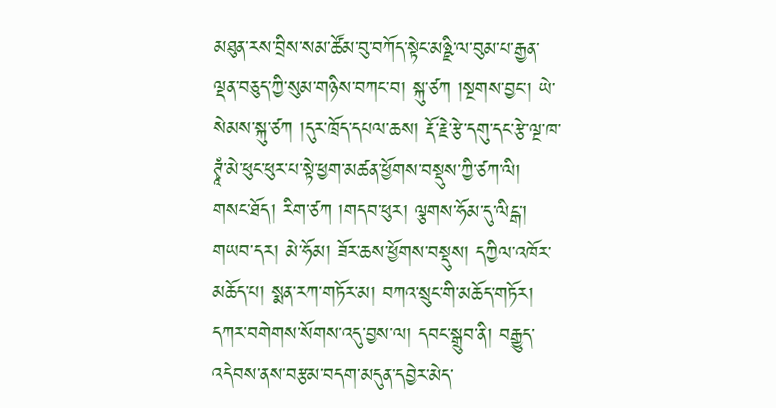མཐུན་རས་བྲིས་སམ་ཚོམ་བུ་བཀོད་སྟེང་མཉྫི་ལ་བུམ་པ་རྒྱན་ལྡན་བཅུད་ཀྱི་སུམ་གཉིས་བཀང་བ། སྐུ་ཙཀ །སྔགས་བྱང་། ཡེ་སེམས་སྐུ་ཙཀ །དུར་ཁྲོད་དཔལ་ཆས། རྡོ་རྗེ་རྩེ་དགུ་དང་རྩེ་ལྔ་ཁ་ཊྭཱཾ་མེ་ཕུང་ཕུར་པ་སྟེ་ཕྱག་མཚན་ཕྱོགས་བསྡུས་ཀྱི་ཙཀ་ལི། གསང་ཐོད། རིག་ཙཀ །གདབ་ཕུར། ལྕགས་ཧོམ་དུ་ལིངྒ་། གཡབ་དར། མེ་ཧོམ། ཟོར་ཆས་ཕྱོགས་བསྡུས། དཀྱིལ་འཁོར་མཆོད་པ། སྨན་རཀ་གཏོར་མ། བཀའ་སྲུང་གི་མཆོད་གཏོར། དཀར་བགེགས་སོགས་འདུ་བྱས་ལ། དབང་སྒྲུབ་ནི། བརྒྱུད་འདེབས་ནས་བརྩམ་བདག་མདུན་དབྱེར་མེད་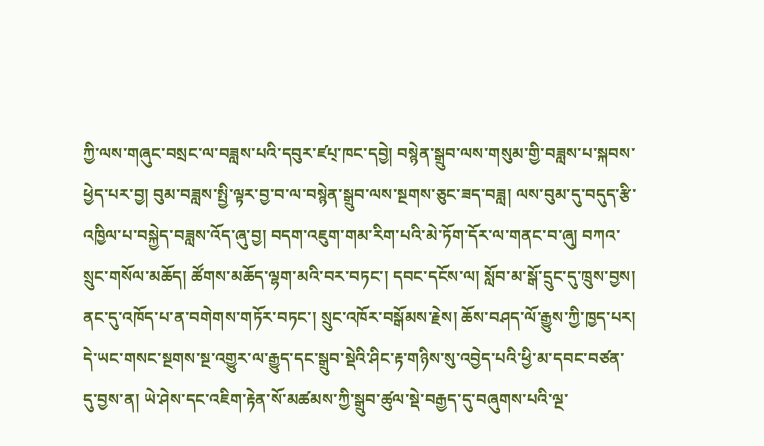ཀྱི་ལས་གཞུང་བསྲང་ལ་བཟླས་པའི་དབུར་ཛཔ྄་ཁང་དབྱེ། བསྙེན་སྒྲུབ་ལས་གསུམ་གྱི་བཟླས་པ་སྐབས་ཕྱེད་པར་བྱ། བུམ་བཟླས་སྤྱི་ལྟར་བྱ་བ་ལ་བསྙེན་སྒྲུབ་ལས་སྔགས་ཅུང་ཟད་བཟླ། ལས་བུམ་དུ་བདུད་རྩི་འཁྱིལ་པ་བསྐྱེད་བཟླས་འོད་ཞུ་བྱ། བདག་འཇུག་གམ་རིག་པའི་མེ་ཏོག་དོར་ལ་གནང་བ་ཞུ། བཀའ་སྲུང་གསོལ་མཆོད། ཚོགས་མཆོད་ལྷག་མའི་བར་བཏང་། དབང་དངོས་ལ། སློབ་མ་སྒོ་དྲུང་དུ་ཁྲུས་བྱས། ནང་དུ་འཁོད་པ་ན་བགེགས་གཏོར་བཏང་། སྲུང་འཁོར་བསྒོམས་རྗེས། ཆོས་བཤད་ལོ་རྒྱུས་ཀྱི་ཁྱད་པར། དེ་ཡང་གསང་སྔགས་སྔ་འགྱུར་ལ་རྒྱུད་དང་སྒྲུབ་སྡེའི་ཤིང་རྟ་གཉིས་སུ་འབྱེད་པའི་ཕྱི་མ་དབང་བཙན་དུ་བྱས་ན། ཡེ་ཤེས་དང་འཇིག་རྟེན་སོ་མཚམས་ཀྱི་སྒྲུབ་ཚུལ་སྡེ་བརྒྱད་དུ་བཞུགས་པའི་ལྔ་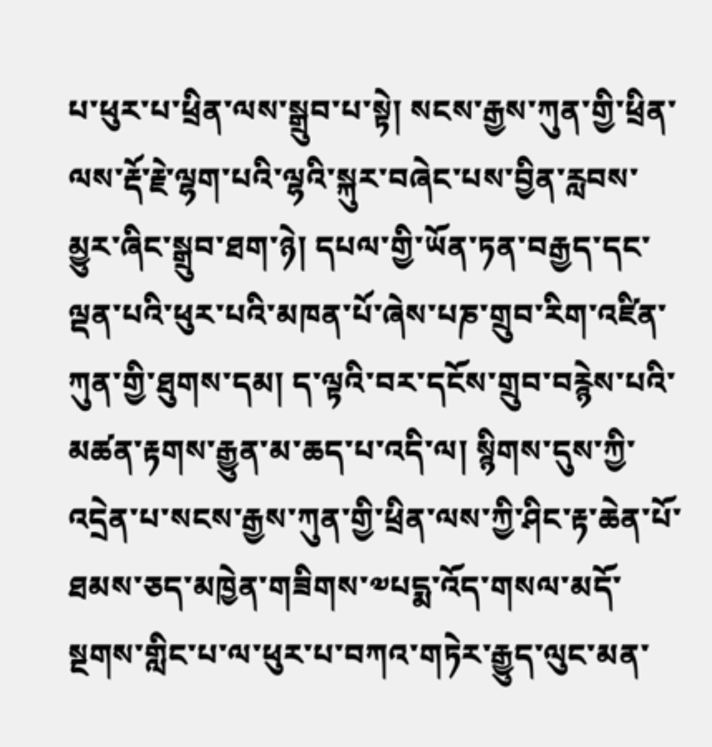པ་ཕུར་པ་ཕྲིན་ལས་སྒྲུབ་པ་སྟེ། སངས་རྒྱས་ཀུན་གྱི་ཕྲིན་ལས་རྡོ་རྗེ་ལྷག་པའི་ལྷའི་སྐུར་བཞེང་པས་བྱིན་རླབས་མྱུར་ཞིང་སྒྲུབ་ཐག་ཉེ། དཔལ་གྱི་ཡོན་ཏན་བརྒྱད་དང་ལྡན་པའི་ཕུར་པའི་མཁན་པོ་ཞེས་པཎ་གྲུབ་རིག་འཛིན་ཀུན་གྱི་ཐུགས་དམ། ད་ལྟའི་བར་དངོས་གྲུབ་བརྙེས་པའི་མཚན་རྟགས་རྒྱུན་མ་ཆད་པ་འདི་ལ། སྙིགས་དུས་ཀྱི་འདྲེན་པ་སངས་རྒྱས་ཀུན་གྱི་ཕྲིན་ལས་ཀྱི་ཤིང་རྟ་ཆེན་པོ་ཐམས་ཅད་མཁྱེན་གཟིགས་༧པདྨ་འོད་གསལ་མདོ་སྔགས་གླིང་པ་ལ་ཕུར་པ་བཀའ་གཏེར་རྒྱུད་ལུང་མན་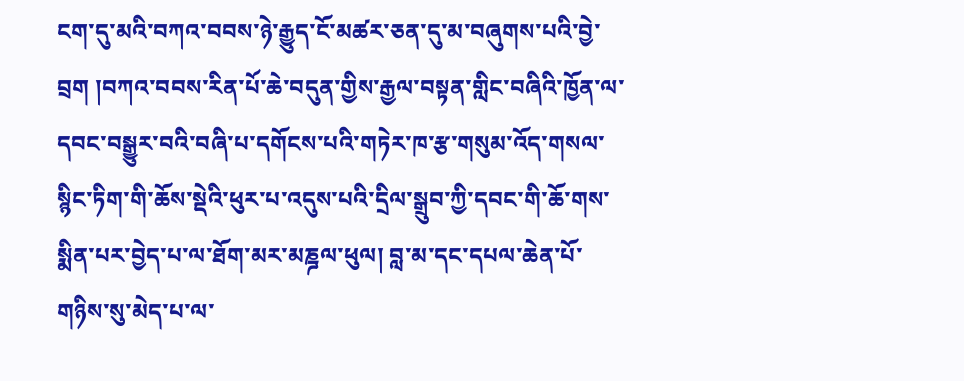ངག་དུ་མའི་བཀའ་བབས་ཉེ་རྒྱུད་ངོ་མཚར་ཅན་དུ་མ་བཞུགས་པའི་བྱེ་བྲག །བཀའ་བབས་རིན་པོ་ཆེ་བདུན་གྱིས་རྒྱལ་བསྟན་གླིང་བཞིའི་ཁྱོན་ལ་དབང་བསྒྱུར་བའི་བཞི་པ་དགོངས་པའི་གཏེར་ཁ་རྩ་གསུམ་འོད་གསལ་སྙིང་ཏིག་གི་ཆོས་སྡེའི་ཕུར་པ་འདུས་པའི་དྲིལ་སྒྲུབ་ཀྱི་དབང་གི་ཆོ་གས་སྨིན་པར་བྱེད་པ་ལ་ཐོག་མར་མཎྜལ་ཕུལ། བླ་མ་དང་དཔལ་ཆེན་པོ་གཉིས་སུ་མེད་པ་ལ་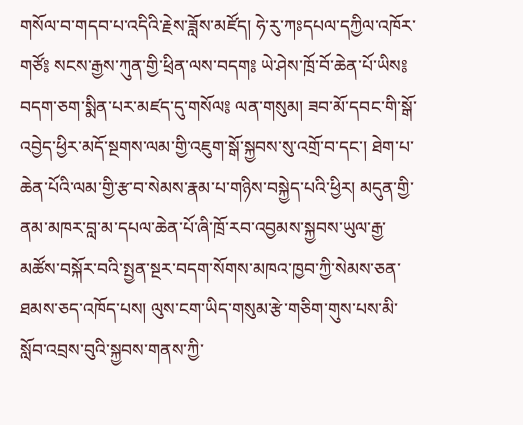གསོལ་བ་གདབ་པ་འདིའི་རྗེས་ཟློས་མཛོད། ཧེ་རུ་ཀཿདཔལ་དཀྱིལ་འཁོར་གཙོ༔ སངས་རྒྱས་ཀུན་གྱི་ཕྲིན་ལས་བདག༔ ཡེ་ཤེས་ཁྲོ་བོ་ཆེན་པོ་ཡིས༔ བདག་ཅག་སྨིན་པར་མཛད་དུ་གསོལ༔ ལན་གསུམ། ཟབ་མོ་དབང་གི་སྒོ་འབྱེད་ཕྱིར་མདོ་སྔགས་ལམ་གྱི་འཇུག་སྒོ་སྐྱབས་སུ་འགྲོ་བ་དང་། ཐེག་པ་ཆེན་པོའི་ལམ་གྱི་རྩ་བ་སེམས་རྣམ་པ་གཉིས་བསྐྱེད་པའི་ཕྱིར། མདུན་གྱི་ནམ་མཁར་བླ་མ་དཔལ་ཆེན་པོ་ཞི་ཁྲོ་རབ་འབྱམས་སྐྱབས་ཡུལ་རྒྱ་མཚོས་བསྐོར་བའི་སྤྱན་སྔར་བདག་སོགས་མཁའ་ཁྱབ་ཀྱི་སེམས་ཅན་ཐམས་ཅད་འཁོད་པས། ལུས་ངག་ཡིད་གསུམ་རྩེ་གཅིག་གུས་པས་མི་སློབ་འབྲས་བུའི་སྐྱབས་གནས་ཀྱི་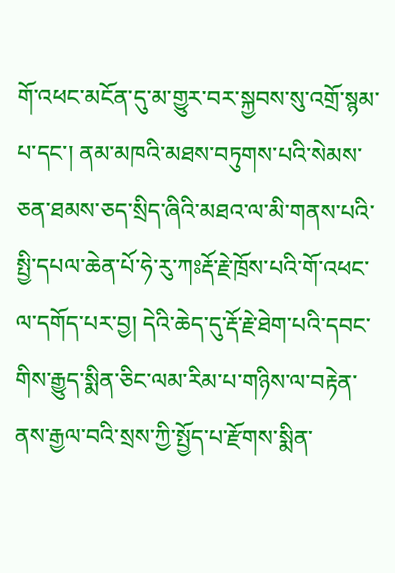གོ་འཕང་མངོན་དུ་མ་གྱུར་བར་སྐྱབས་སུ་འགྲོ་སྙམ་པ་དང་། ནམ་མཁའི་མཐས་བཏུགས་པའི་སེམས་ཅན་ཐམས་ཅད་སྲིད་ཞིའི་མཐའ་ལ་མི་གནས་པའི་སྤྱི་དཔལ་ཆེན་པོ་ཧེ་རུ་ཀཿརྡོ་རྗེ་ཁྲོས་པའི་གོ་འཕང་ལ་དགོད་པར་བྱ། དེའི་ཆེད་དུ་རྡོ་རྗེ་ཐེག་པའི་དབང་གིས་རྒྱུད་སྨིན་ཅིང་ལམ་རིམ་པ་གཉིས་ལ་བརྟེན་ནས་རྒྱལ་བའི་སྲས་ཀྱི་སྤྱོད་པ་རྫོགས་སྨིན་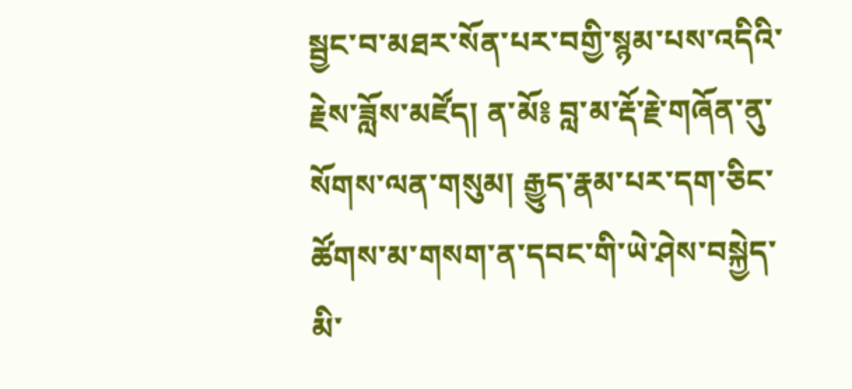སྦྱང་བ་མཐར་སོན་པར་བགྱི་སྙམ་པས་འདིའི་རྗེས་ཟློས་མཛོད། ན་མོ༔ བླ་མ་རྡོ་རྗེ་གཞོན་ནུ་སོགས་ལན་གསུམ། རྒྱུད་རྣམ་པར་དག་ཅིང་ཚོགས་མ་གསག་ན་དབང་གི་ཡེ་ཤེས་བསྐྱེད་མི་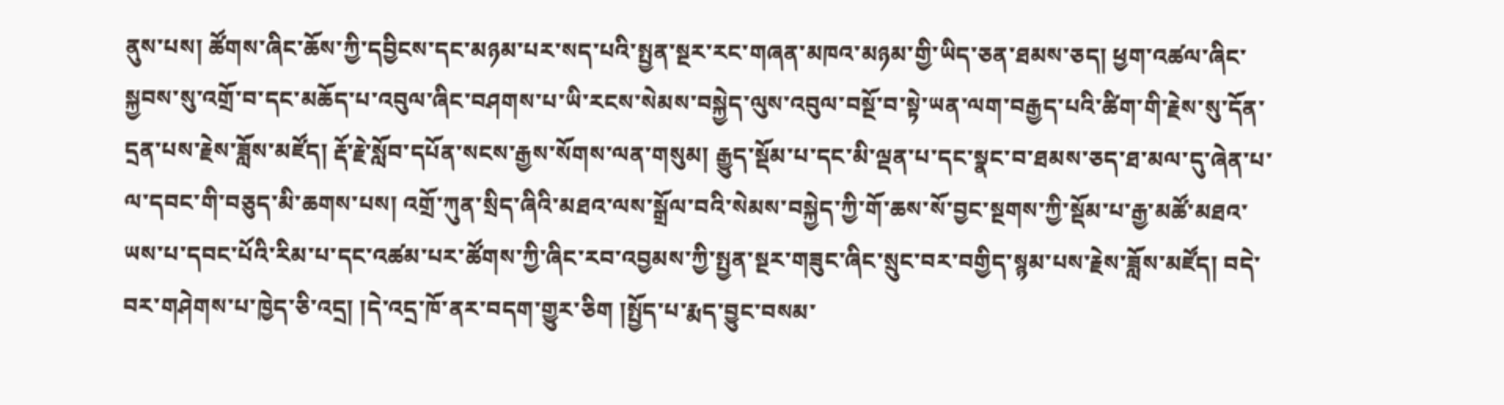ནུས་པས། ཚོགས་ཞིང་ཆོས་ཀྱི་དབྱིངས་དང་མཉམ་པར་སད་པའི་སྤྱན་སྔར་རང་གཞན་མཁའ་མཉམ་གྱི་ཡིད་ཅན་ཐམས་ཅད། ཕྱག་འཚལ་ཞིང་སྐྱབས་སུ་འགྲོ་བ་དང་མཆོད་པ་འབུལ་ཞིང་བཤགས་པ་ཡི་རངས་སེམས་བསྐྱེད་ལུས་འབུལ་བསྔོ་བ་སྟེ་ཡན་ལག་བརྒྱད་པའི་ཚིག་གི་རྗེས་སུ་དོན་དྲན་པས་རྗེས་ཟློས་མཛོད། རྡོ་རྗེ་སློབ་དཔོན་སངས་རྒྱས་སོགས་ལན་གསུམ། རྒྱུད་སྡོམ་པ་དང་མི་ལྡན་པ་དང་སྣང་བ་ཐམས་ཅད་ཐ་མལ་དུ་ཞེན་པ་ལ་དབང་གི་བཅུད་མི་ཆགས་པས། འགྲོ་ཀུན་སྲིད་ཞིའི་མཐའ་ལས་སྒྲོལ་བའི་སེམས་བསྐྱེད་ཀྱི་གོ་ཆས་སོ་བྱང་སྔགས་ཀྱི་སྡོམ་པ་རྒྱ་མཚོ་མཐའ་ཡས་པ་དབང་པོའི་རིམ་པ་དང་འཚམ་པར་ཚོགས་ཀྱི་ཞིང་རབ་འབྱམས་ཀྱི་སྤྱན་སྔར་གཟུང་ཞིང་སྲུང་བར་བགྱིད་སྙམ་པས་རྗེས་ཟློས་མཛོད། བདེ་བར་གཤེགས་པ་ཁྱེད་ཅི་འདྲ། །དེ་འདྲ་ཁོ་ནར་བདག་གྱུར་ཅིག །སྤྱོད་པ་རྨད་བྱུང་བསམ་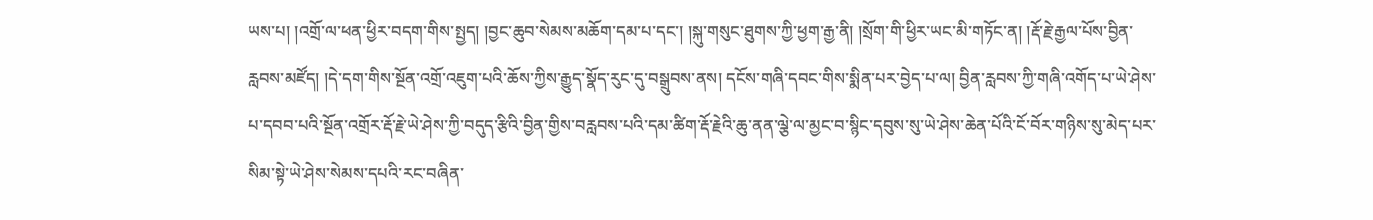ཡས་པ། །འགྲོ་ལ་ཕན་ཕྱིར་བདག་གིས་སྤྱད། །བྱང་ཆུབ་སེམས་མཆོག་དམ་པ་དང་། །སྐུ་གསུང་ཐུགས་ཀྱི་ཕྱག་རྒྱ་ནི། །སྲོག་གི་ཕྱིར་ཡང་མི་གཏོང་ན། །རྡོ་རྗེ་རྒྱལ་པོས་བྱིན་རླབས་མཛོད། །དེ་དག་གིས་སྔོན་འགྲོ་འཇུག་པའི་ཆོས་ཀྱིས་རྒྱུད་སྣོད་རུང་དུ་བསྒྲུབས་ནས། དངོས་གཞི་དབང་གིས་སྨིན་པར་བྱེད་པ་ལ། བྱིན་རླབས་ཀྱི་གཞི་འགོད་པ་ཡེ་ཤེས་པ་དབབ་པའི་སྔོན་འགྲོར་རྡོ་རྗེ་ཡེ་ཤེས་ཀྱི་བདུད་རྩིའི་བྱིན་གྱིས་བརླབས་པའི་དམ་ཚིག་རྡོ་རྗེའི་ཆུ་ནན་ལྕེ་ལ་མྱང་བ་སྙིང་དབུས་སུ་ཡེ་ཤེས་ཆེན་པོའི་ངོ་བོར་གཉིས་སུ་མེད་པར་སིམ་སྟེ་ཡེ་ཤེས་སེམས་དཔའི་རང་བཞིན་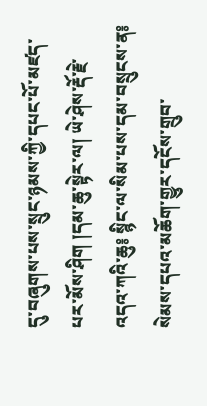དུ་བཞུགས་པས་སྲུང་ཉམས་ཀྱི་དཔང་པོ་མཛད་པར་མོས་ཤིག །དམ་ཆུ་སྟེར་ལ། ཡེ་ཤེས་རྡོ་རྗེ་འདའ་ཀའི་ཆུ༔ སྙིང་ལ་སིམ་པས་དམ་བསྲུངས་ན༔ སེམས་དཔའ་མཆོག་གྱུར་དངོས་གྲུབ་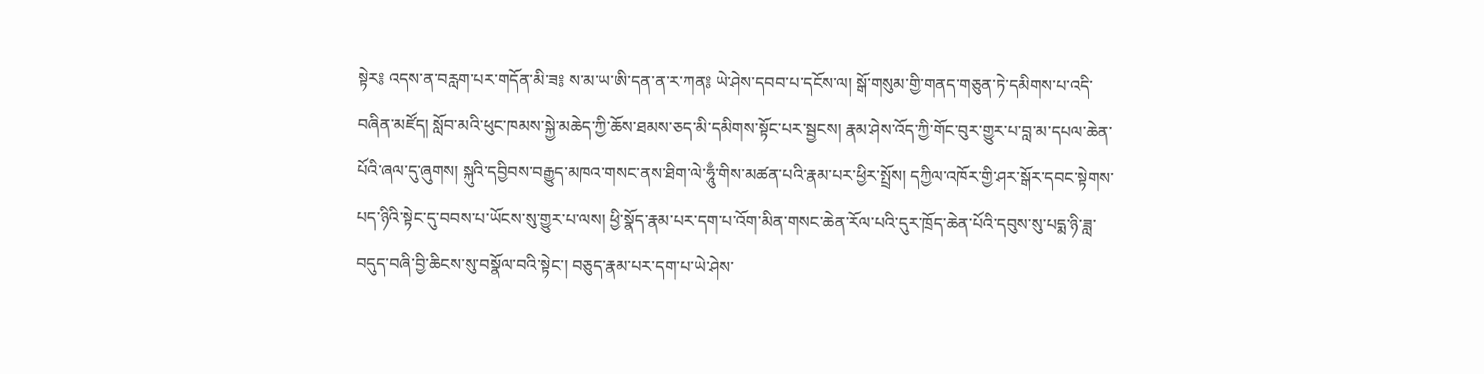སྟེར༔ འདས་ན་བརླག་པར་གདོན་མི་ཟ༔ ས་མ་ཡ་ཨི་དན་ན་ར་ཀན༔ ཡེ་ཤེས་དབབ་པ་དངོས་ལ། སྒོ་གསུམ་གྱི་གནད་གཅུན་ཏེ་དམིགས་པ་འདི་བཞིན་མཛོད། སློབ་མའི་ཕུང་ཁམས་སྐྱེ་མཆེད་ཀྱི་ཆོས་ཐམས་ཅད་མི་དམིགས་སྟོང་པར་སྦྱངས། རྣམ་ཤེས་འོད་ཀྱི་གོང་བུར་གྱུར་པ་བླ་མ་དཔལ་ཆེན་པོའི་ཞལ་དུ་ཞུགས། སྐུའི་དབྱིབས་བརྒྱུད་མཁའ་གསང་ནས་ཐིག་ལེ་ཧཱུྃ་གིས་མཚན་པའི་རྣམ་པར་ཕྱིར་སྤྲོས། དཀྱིལ་འཁོར་གྱི་ཤར་སྒོར་དབང་སྟེགས་པད་ཉིའི་སྟེང་དུ་བབས་པ་ཡོངས་སུ་གྱུར་པ་ལས། ཕྱི་སྣོད་རྣམ་པར་དག་པ་འོག་མིན་གསང་ཆེན་རོལ་པའི་དུར་ཁྲོད་ཆེན་པོའི་དབུས་སུ་པདྨ་ཉི་ཟླ་བདུད་བཞི་བྱི་ཆིངས་སུ་བསྣོལ་བའི་སྟེང་། བཅུད་རྣམ་པར་དག་པ་ཡེ་ཤེས་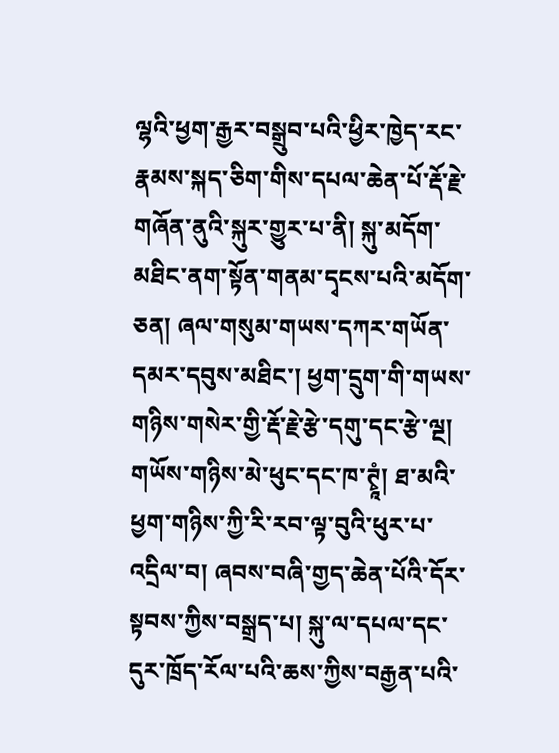ལྷའི་ཕྱག་རྒྱར་བསྒྲུབ་པའི་ཕྱིར་ཁྱེད་རང་རྣམས་སྐད་ཅིག་གིས་དཔལ་ཆེན་པོ་རྡོ་རྗེ་གཞོན་ནུའི་སྐུར་གྱུར་པ་ནི། སྐུ་མདོག་མཐིང་ནག་སྟོན་གནམ་དྭངས་པའི་མདོག་ཅན། ཞལ་གསུམ་གཡས་དཀར་གཡོན་དམར་དབུས་མཐིང་། ཕྱག་དྲུག་གི་གཡས་གཉིས་གསེར་གྱི་རྡོ་རྗེ་རྩེ་དགུ་དང་རྩེ་ལྔ། གཡོས་གཉིས་མེ་ཕུང་དང་ཁ་ཊྭཱཾ། ཐ་མའི་ཕྱག་གཉིས་ཀྱི་རི་རབ་ལྟ་བུའི་ཕུར་པ་འདྲིལ་བ། ཞབས་བཞི་གྱད་ཆེན་པོའི་དོར་སྟབས་ཀྱིས་བསྒྲད་པ། སྐུ་ལ་དཔལ་དང་དུར་ཁྲོད་རོལ་པའི་ཆས་ཀྱིས་བརྒྱན་པའི་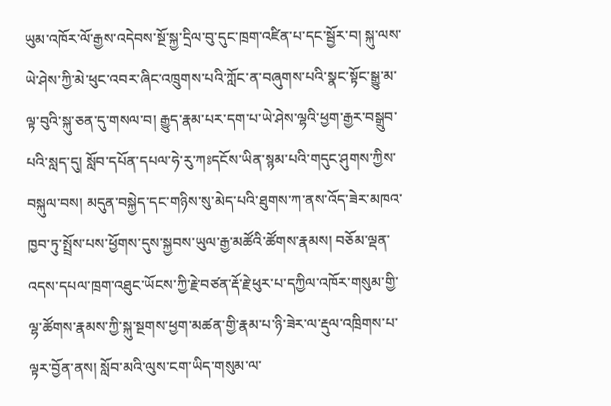ཡུམ་འཁོར་ལོ་རྒྱས་འདེབས་སྔོ་སྐྱ་དྲིལ་བུ་དུང་ཁྲག་འཛིན་པ་དང་སྦྱོར་བ། སྐུ་ལས་ཡེ་ཤེས་ཀྱི་མེ་ཕུང་འབར་ཞིང་འཁྲུགས་པའི་ཀློང་ན་བཞུགས་པའི་སྣང་སྟོང་སྒྱུ་མ་ལྟ་བུའི་སྐུ་ཅན་དུ་གསལ་བ། རྒྱུད་རྣམ་པར་དག་པ་ཡེ་ཤེས་ལྷའི་ཕྱག་རྒྱར་བསྒྲུབ་པའི་སླད་དུ། སློབ་དཔོན་དཔལ་ཧེ་རུ་ཀཿདངོས་ཡིན་སྙམ་པའི་གདུང་ཤུགས་ཀྱིས་བསྐུལ་བས། མདུན་བསྐྱེད་དང་གཉིས་སུ་མེད་པའི་ཐུགས་ཀ་ནས་འོད་ཟེར་མཁའ་ཁྱབ་ཏུ་སྤྲོས་པས་ཕྱོགས་དུས་སྐྱབས་ཡུལ་རྒྱ་མཚོའི་ཚོགས་རྣམས། བཅོམ་ལྡན་འདས་དཔལ་ཁྲག་འཐུང་ཡོངས་ཀྱི་རྗེ་བཙན་རྡོ་རྗེ་ཕུར་པ་དཀྱིལ་འཁོར་གསུམ་གྱི་ལྷ་ཚོགས་རྣམས་ཀྱི་སྐུ་སྔགས་ཕྱག་མཚན་གྱི་རྣམ་པ་ཉི་ཟེར་ལ་རྡུལ་འཁྲིགས་པ་ལྟར་བྱོན་ནས། སློབ་མའི་ལུས་ངག་ཡིད་གསུམ་ལ་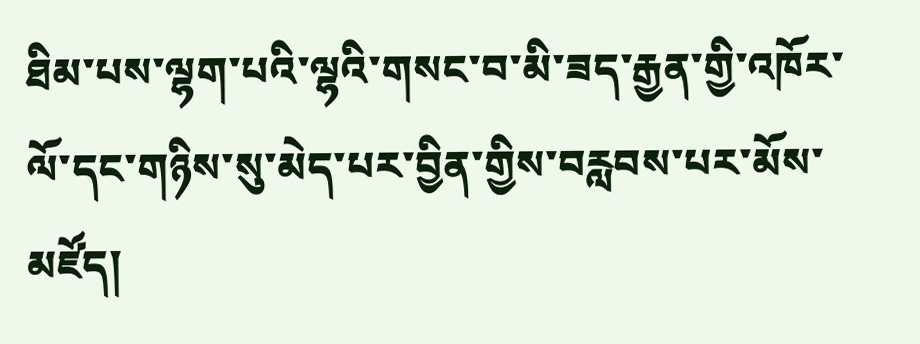ཐིམ་པས་ལྷག་པའི་ལྷའི་གསང་བ་མི་ཟད་རྒྱན་གྱི་འཁོར་ལོ་དང་གཉིས་སུ་མེད་པར་བྱིན་གྱིས་བརླབས་པར་མོས་མཛོད།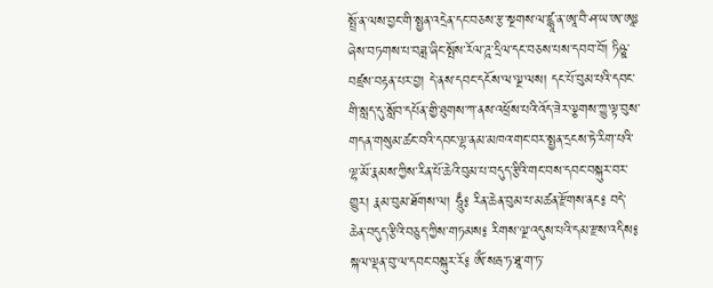སྤྲོ་ན་ལས་བྱང་གི་སྤྱན་འདྲེན་དང་བཅས་རྩ་སྔགས་ལ་ཛྙཱ་ན་ཨཱ་བཻ་ཤ་ཡ་ཨ་ཨཱཿ ཞེས་བཏགས་པ་བཟླ་ཞིང་སྤོས་རོལ་ཌཱ་དྲིལ་དང་བཅས་པས་དབབ་བོ། ཏིཥྛ་བཛྲས་བརྟན་པར་བྱ། དེ་ནས་དབང་དངོས་ལ་ལྔ་ལས། དང་པོ་བུམ་པའི་དབང་གི་སླད་དུ་སློབ་དཔོན་གྱི་ཐུགས་ཀ་ནས་འཕྲོས་པའི་འོད་ཟེར་ལྕགས་ཀྱུ་ལྟ་བུས་གདན་གསུམ་ཚང་བའི་དབང་ལྷ་ནམ་མཁའ་གང་བར་སྤྱན་དྲངས་ཏེ་རིག་པའི་ལྷ་མོ་རྣམས་ཀྱིས་རིན་པོ་ཆེའི་བུམ་པ་བདུད་རྩིའི་གང་བས་དབང་བསྐུར་བར་གྱུར། རྣམ་བུམ་ཐོགས་ལ། ཧཱུྃ༔ རིན་ཆེན་བུམ་པ་མཚན་རྫོགས་ནང༔ བདེ་ཆེན་བདུད་རྩིའི་བཅུད་ཀྱིས་གཏམས༔ རིགས་ལྔ་འདུས་པའི་དམ་རྫས་འདིས༔ སྐལ་ལྡན་བུ་ལ་དབང་བསྐུར་རོ༔ ཨོཾ་སརྦ་ཏ་ཐཱ་ག་ཏ་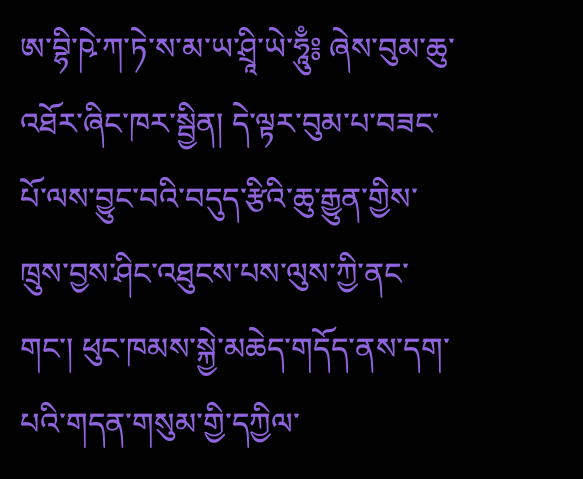ཨ་བྷི་ཥེ་ཀ་ཏེ་ས་མ་ཡ་ཤྲཱི་ཡེ་ཧཱུྃ༔ ཞེས་བུམ་ཆུ་འཐོར་ཞིང་ཁར་སྦྱིན། དེ་ལྟར་བུམ་པ་བཟང་པོ་ལས་བྱུང་བའི་བདུད་རྩིའི་ཆུ་རྒྱུན་གྱིས་ཁྲུས་བྱས་ཤིང་འཐུངས་པས་ལུས་ཀྱི་ནང་གང་། ཕུང་ཁམས་སྐྱེ་མཆེད་གདོད་ནས་དག་པའི་གདན་གསུམ་གྱི་དཀྱིལ་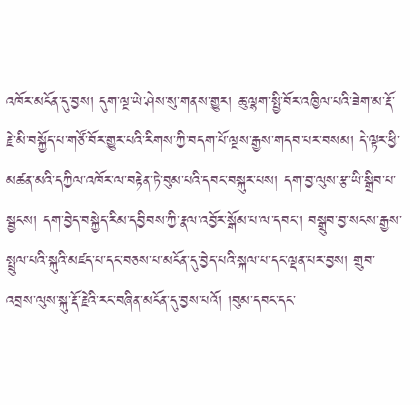འཁོར་མངོན་དུ་བྱས། དུག་ལྔ་ཡེ་ཤེས་སུ་གནས་གྱུར། ཆུ་ལྷག་སྤྱི་བོར་འཁྱིལ་པའི་ཟེག་མ་རྡོ་རྗེ་མི་བསྐྱོད་པ་གཙོ་བོར་གྱུར་པའི་རིགས་ཀྱི་བདག་པོ་ལྔས་རྒྱས་གདབ་པར་བསམ། དེ་ལྟར་ཕྱི་མཚན་མའི་དཀྱིལ་འཁོར་ལ་བརྟེན་ཏེ་བུམ་པའི་དབང་བསྐུར་པས། དག་བྱ་ལུས་རྩ་ཡི་སྒྲིབ་པ་སྦྱངས། དག་བྱེད་བསྐྱེད་རིམ་དབྱིབས་ཀྱི་རྣལ་འབྱོར་སྒོམ་པ་ལ་དབང་། བསྒྲུབ་བྱ་སངས་རྒྱས་སྤྲུལ་པའི་སྐུའི་མཛད་པ་དང་བཅས་པ་མངོན་དུ་བྱེད་པའི་སྐལ་པ་དང་ལྡན་པར་བྱས། གྲུབ་འབྲས་ལུས་སྐུ་རྡོ་རྗེའི་རང་བཞིན་མངོན་དུ་བྱས་པའོ། །བུམ་དབང་དང་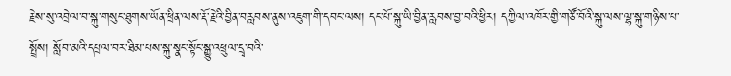རྗེས་སུ་འབྲེལ་བ་སྐུ་གསུང་ཐུགས་ཡོན་ཕྲིན་ལས་རྡོ་རྗེའི་བྱིན་བརླབས་ནུས་འཇུག་གི་དབང་ལས། དང་པོ་སྐུ་ཡི་བྱིན་རླབས་བྱ་བའི་ཕྱིར། དཀྱིལ་འཁོར་གྱི་གཙོ་བོའི་སྐུ་ལས་ལྷ་སྐུ་གཉིས་པ་སྤྲོས། སློབ་མའི་དཔྲལ་བར་ཐིམ་པས་སྐུ་སྣང་སྟོང་སྒྱུ་འཕྲུལ་དྲྭ་བའི་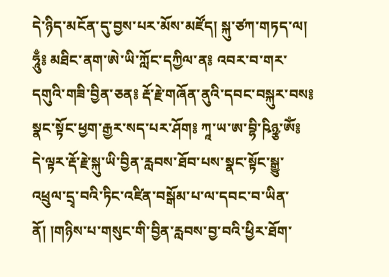དེ་ཉིད་མངོན་དུ་བྱས་པར་མོས་མཛོད། སྐུ་ཙཀ་གཏད་ལ། ཧཱུྃ༔ མཐིང་ནག་ཨེ་ཡི་ཀློང་དཀྱིལ་ན༔ འབར་བ་གར་དགུའི་གཟི་བྱིན་ཅན༔ རྡོ་རྗེ་གཞོན་ནུའི་དབང་བསྐུར་བས༔ སྣང་སྟོང་ཕྱག་རྒྱར་སད་པར་ཤོག༔ ཀཱ་ཡ་ཨ་བྷི་ཥིཉྩ་ཨོཾ༔ དེ་ལྟར་རྡོ་རྗེ་སྐུ་ཡི་བྱིན་རླབས་ཐོབ་པས་སྣང་སྟོང་སྒྱུ་འཕྲུལ་དྲྭ་བའི་ཏིང་འཛིན་བསྒོམ་པ་ལ་དབང་བ་ཡིན་ནོ། །གཉིས་པ་གསུང་གི་བྱིན་རླབས་བྱ་བའི་ཕྱིར་ཐོག་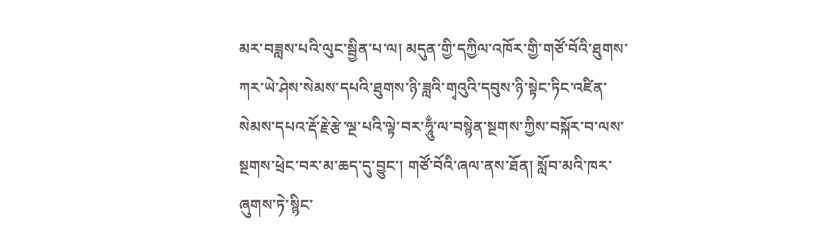མར་བཟླས་པའི་ལུང་སྦྱིན་པ་ལ། མདུན་གྱི་དཀྱིལ་འཁོར་གྱི་གཙོ་བོའི་ཐུགས་ཀར་ཡེ་ཤེས་སེམས་དཔའི་ཐུགས་ཉི་ཟླའི་གྭའུའི་དབུས་ཉི་སྟེང་ཏིང་འཛིན་སེམས་དཔའ་རྡོ་རྗེ་རྩེ་ལྔ་པའི་ལྟེ་བར་ཧཱུྃ་ལ་བསྙེན་སྔགས་ཀྱིས་བསྐོར་བ་ལས་སྔགས་ཕྲེང་བར་མ་ཆད་དུ་བྱུང་། གཙོ་བོའི་ཞལ་ནས་ཐོན། སློབ་མའི་ཁར་ཞུགས་ཏེ་སྙིང་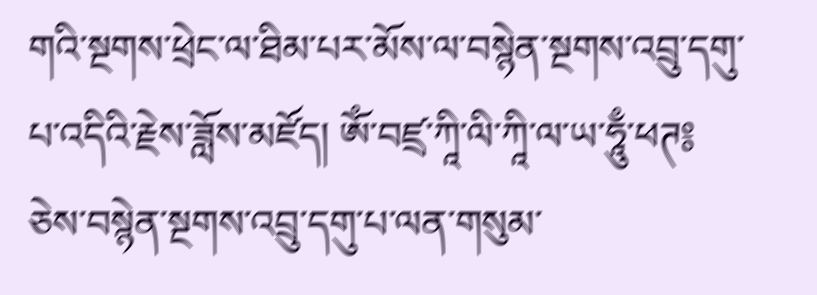གའི་སྔགས་ཕྲེང་ལ་ཐིམ་པར་མོས་ལ་བསྙེན་སྔགས་འབྲུ་དགུ་པ་འདིའི་རྗེས་ཟློས་མཛོད། ཨོཾ་བཛྲ་ཀཱི་ལི་ཀཱི་ལ་ཡ་ཧཱུྃ་ཕཊ༔ ཅེས་བསྙེན་སྔགས་འབྲུ་དགུ་པ་ལན་གསུམ་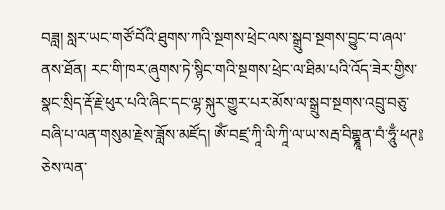བཟླ། སླར་ཡང་གཙོ་བོའི་ཐུགས་ཀའི་སྔགས་ཕྲེང་ལས་སྒྲུབ་སྔགས་བྱུང་བ་ཞལ་ནས་ཐོན། རང་གི་ཁར་ཞུགས་ཏེ་སྙིང་གའི་སྔགས་ཕྲེང་ལ་ཐིམ་པའི་འོད་ཟེར་གྱིས་སྣང་སྲིད་རྡོ་རྗེ་ཕུར་པའི་ཞིང་དང་ལྷ་སྐུར་གྱུར་པར་མོས་ལ་སྒྲུབ་སྔགས་འབྲུ་བཅུ་བཞི་པ་ལན་གསུམ་རྗེས་ཟློས་མཛོད། ཨོཾ་བཛྲ་ཀཱི་ལི་ཀཱི་ལ་ཡ་སརྦ་བིགྷྣཱན་བཾ་ཧཱུྃ་ཕཊ༔ ཅེས་ལན་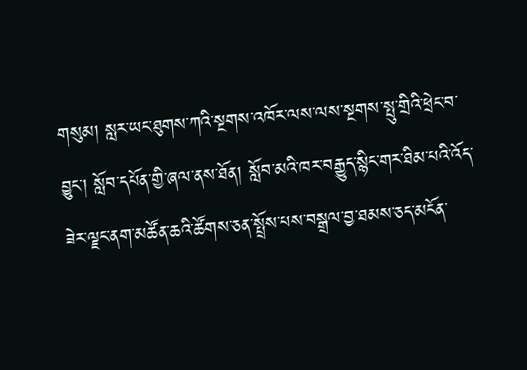གསུམ། སླར་ཡང་ཐུགས་ཀའི་སྔགས་འཁོར་ལས་ལས་སྔགས་སྤུ་གྲིའི་ཕྲེང་བ་བྱུང་། སློབ་དཔོན་གྱི་ཞལ་ནས་ཐོན། སློབ་མའི་ཁར་བརྒྱུད་སྙིང་གར་ཐིམ་པའི་འོད་ཟེར་ལྗང་ནག་མཚོན་ཆའི་ཚོགས་ཅན་སྤྲོས་པས་བསྒྲལ་བྱ་ཐམས་ཅད་མངོན་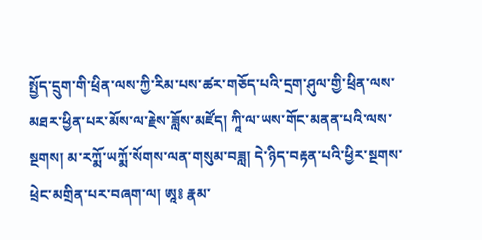སྤྱོད་དྲུག་གི་ཕྲིན་ལས་ཀྱི་རིམ་པས་ཚར་གཅོད་པའི་དྲག་ཤུལ་གྱི་ཕྲིན་ལས་མཐར་ཕྱིན་པར་མོས་ལ་རྗེས་ཟློས་མཛོད། ཀཱི་ལ་ཡས་གོང་མནན་པའི་ལས་སྔགས། མ་རཀྨོ་ཡཀྨོ་སོགས་ལན་གསུམ་བཟླ། དེ་ཉིད་བརྟན་པའི་ཕྱིར་སྔགས་ཕྲེང་མགྲིན་པར་བཞག་ལ། ཨཱ༔ རྣམ་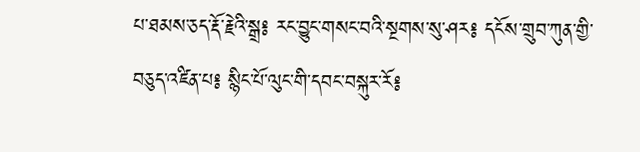པ་ཐམས་ཅད་རྡོ་རྗེའི་སྒྲ༔ རང་བྱུང་གསང་བའི་སྔགས་སུ་ཤར༔ དངོས་གྲུབ་ཀུན་གྱི་བཅུད་འཛིན་པ༔ སྙིང་པོ་ལུང་གི་དབང་བསྐུར་རོ༔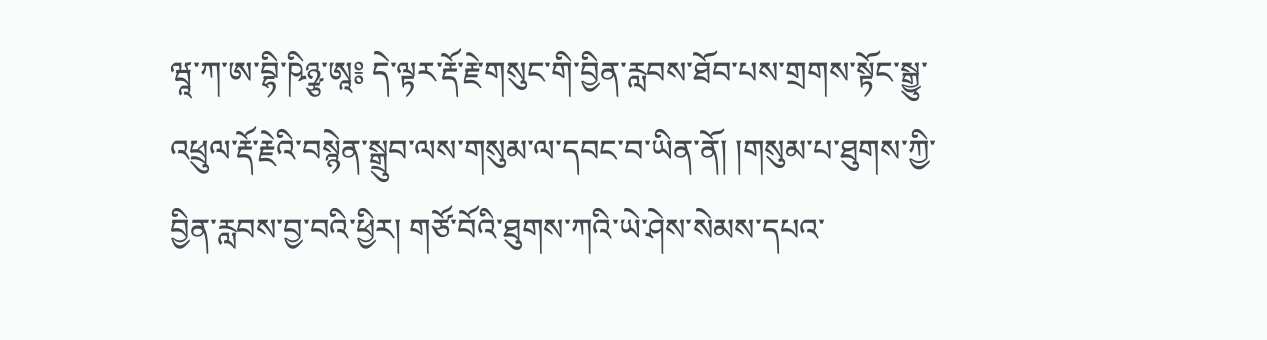ཝཱ་ཀ་ཨ་བྷི་ཥིཉྩ་ཨཱ༔ དེ་ལྟར་རྡོ་རྗེ་གསུང་གི་བྱིན་རླབས་ཐོབ་པས་གྲགས་སྟོང་སྒྱུ་འཕྲུལ་རྡོ་རྗེའི་བསྙེན་སྒྲུབ་ལས་གསུམ་ལ་དབང་བ་ཡིན་ནོ། །གསུམ་པ་ཐུགས་ཀྱི་བྱིན་རླབས་བྱ་བའི་ཕྱིར། གཙོ་བོའི་ཐུགས་ཀའི་ཡེ་ཤེས་སེམས་དཔའ་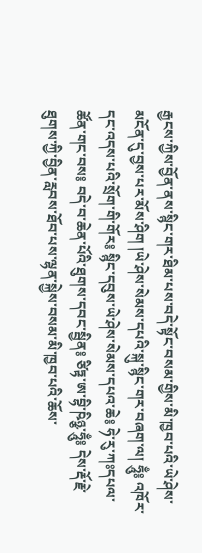རྒྱངས་ཀྱིས་བྱོན་ནས་སྙིང་གར་ཐིམ་པས་བདེ་སྟོང་བསམ་གྱིས་མི་ཁྱབ་པའི་ཡེ་ཤེས་མངོན་དུ་བྱས་པར་མོས་ཤིག །ཡེ་ཤེས་སེམས་དཔའི་སྐུ་སྙིང་གར་བཞག་ལ། ཧཱུྃ༔ འཁོར་དང་འདས་པའི་སྲོག་གི་གོར༔ སྙིང་དབུས་ཡེ་ཤེས་སེམས་དཔའ་ཆེ༔ ཧེ་རུ་ཀཿདཔལ་ཚོན་གང་བས༔ བདེ་བ་ཆེན་པོའི་ཐུགས་དབང་སྦྱིན༔ ཙིཏྟ་ཨ་བྷི་ཥིཉྩ་ཧཱུྃ༔ དེས་རྡོ་རྗེ་ཐུགས་ཀྱི་བྱིན་རླབས་ཐོབ་པས་ལྷན་སྐྱེས་བསམ་མི་ཁྱབ་པའི་ཆོས་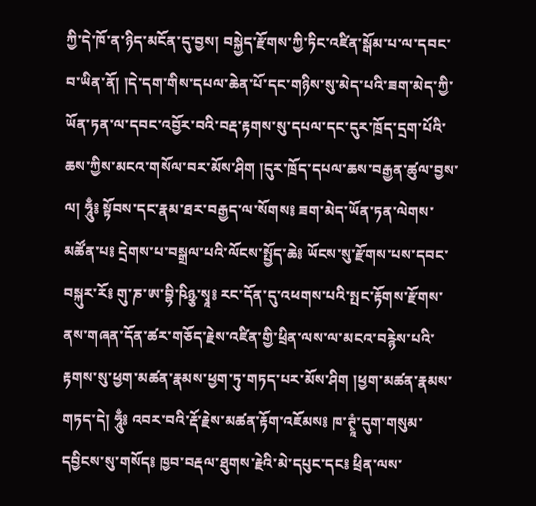ཀྱི་དེ་ཁོ་ན་ཉིད་མངོན་དུ་བྱས། བསྐྱེད་རྫོགས་ཀྱི་ཏིང་འཛིན་སྒོམ་པ་ལ་དབང་བ་ཡིན་ནོ། །དེ་དག་གིས་དཔལ་ཆེན་པོ་དང་གཉིས་སུ་མེད་པའི་ཟག་མེད་ཀྱི་ཡོན་ཏན་ལ་དབང་འབྱོར་བའི་བརྡ་རྟགས་སུ་དཔལ་དང་དུར་ཁྲོད་དྲག་པོའི་ཆས་ཀྱིས་མངའ་གསོལ་བར་མོས་ཤིག །དུར་ཁྲོད་དཔལ་ཆས་བརྒྱན་ཚུལ་བྱས་ལ། ཧཱུྃ༔ སྟོབས་དང་རྣམ་ཐར་བརྒྱད་ལ་སོགས༔ ཟག་མེད་ཡོན་ཏན་ལེགས་མཚོན་པ༔ དྲེགས་པ་བསྒྲལ་པའི་ལོངས་སྤྱོད་ཆེ༔ ཡོངས་སུ་རྫོགས་པས་དབང་བསྐུར་རོ༔ གུ་ཎ་ཨ་བྷི་ཥིཉྩ་སྭཱ༔ རང་དོན་དུ་འཕགས་པའི་སྤང་རྟོགས་རྫོགས་ནས་གཞན་དོན་ཚར་གཅོད་རྗེས་འཛིན་གྱི་ཕྲིན་ལས་ལ་མངའ་བརྙེས་པའི་རྟགས་སུ་ཕྱག་མཚན་རྣམས་ཕྱག་ཏུ་གཏད་པར་མོས་ཤིག །ཕྱག་མཚན་རྣམས་གཏད་དེ། ཧཱུྃ༔ འབར་བའི་རྡོ་རྗེས་མཚན་རྟོག་འཇོམས༔ ཁ་ཊྭཱཾ་དུག་གསུམ་དབྱིངས་སུ་གསོད༔ ཁྱབ་བརྡལ་ཐུགས་རྗེའི་མེ་དཔུང་དང༔ ཕྲིན་ལས་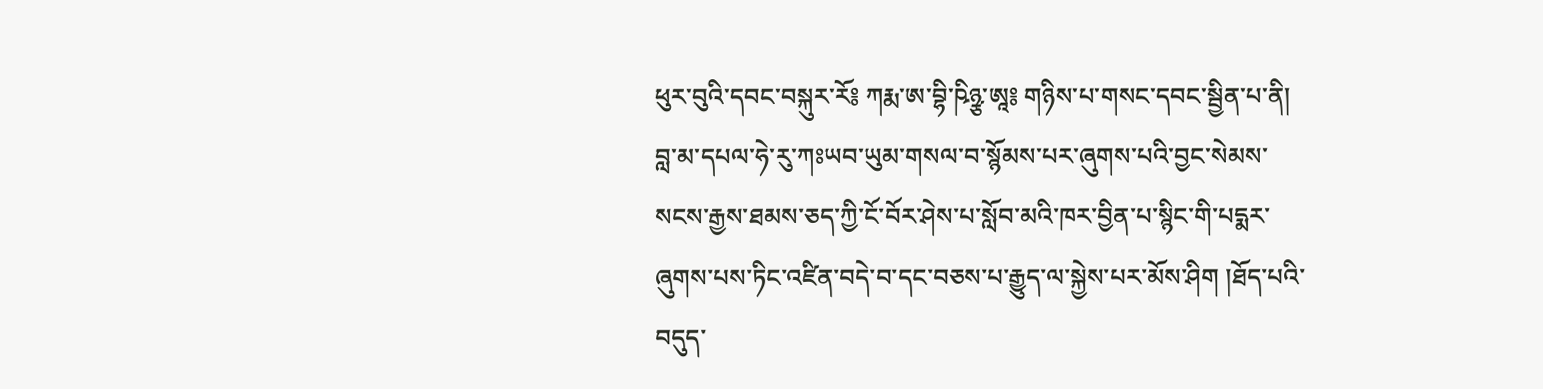ཕུར་བུའི་དབང་བསྐུར་རོ༔ ཀརྨ་ཨ་བྷི་ཥིཉྩ་ཨཱ༔ གཉིས་པ་གསང་དབང་སྦྱིན་པ་ནི། བླ་མ་དཔལ་ཧེ་རུ་ཀཿཡབ་ཡུམ་གསལ་བ་སྙོམས་པར་ཞུགས་པའི་བྱང་སེམས་སངས་རྒྱས་ཐམས་ཅད་ཀྱི་ངོ་བོར་ཤེས་པ་སློབ་མའི་ཁར་བྱིན་པ་སྙིང་གི་པདྨར་ཞུགས་པས་ཏིང་འཛིན་བདེ་བ་དང་བཅས་པ་རྒྱུད་ལ་སྐྱེས་པར་མོས་ཤིག །ཐོད་པའི་བདུད་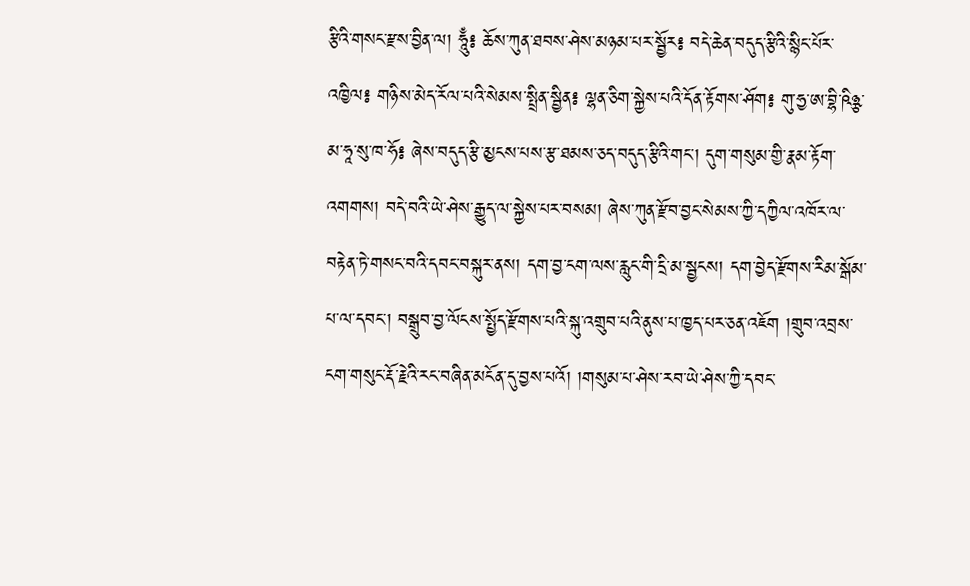རྩིའི་གསང་རྫས་བྱིན་ལ། ཧཱུྃ༔ ཆོས་ཀུན་ཐབས་ཤེས་མཉམ་པར་སྦྱོར༔ བདེ་ཆེན་བདུད་རྩིའི་སྙིང་པོར་འཁྱིལ༔ གཉིས་མེད་རོལ་པའི་སེམས་སྤྲིན་སྦྱིན༔ ལྷན་ཅིག་སྐྱེས་པའི་དོན་རྟོགས་ཤོག༔ གུ་ཧྱ་ཨ་བྷི་ཥིཉྩ་མ་ཧཱ་སུ་ཁ་ཧོ༔ ཞེས་བདུད་རྩི་མྱངས་པས་རྩ་ཐམས་ཅད་བདུད་རྩིའི་གང་། དུག་གསུམ་གྱི་རྣམ་རྟོག་འགགས། བདེ་བའི་ཡེ་ཤེས་རྒྱུད་ལ་སྐྱེས་པར་བསམ། ཞེས་ཀུན་རྫོབ་བྱང་སེམས་ཀྱི་དཀྱིལ་འཁོར་ལ་བརྟེན་ཏེ་གསང་བའི་དབང་བསྐུར་ནས། དག་བྱ་ངག་ལས་རླུང་གི་དྲི་མ་སྦྱངས། དག་བྱེད་རྫོགས་རིམ་སྒོམ་པ་ལ་དབང་། བསྒྲུབ་བྱ་ལོངས་སྤྱོད་རྫོགས་པའི་སྐུ་འགྲུབ་པའི་ནུས་པ་ཁྱད་པར་ཅན་འཇོག །གྲུབ་འབྲས་ངག་གསུང་རྡོ་རྗེའི་རང་བཞིན་མངོན་དུ་བྱས་པའོ། །གསུམ་པ་ཤེས་རབ་ཡེ་ཤེས་ཀྱི་དབང་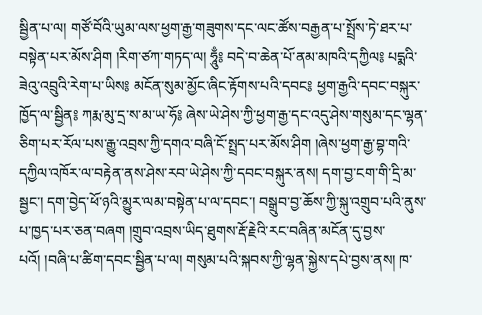སྦྱིན་པ་ལ། གཙོ་བོའི་ཡུམ་ལས་ཕྱག་རྒྱ་གཟུགས་དང་ལང་ཚོས་བརྒྱན་པ་སྤྲོས་ཏེ་ཐར་པ་བསྟེན་པར་མོས་ཤིག །རིག་ཙཀ་གཏད་ལ། ཧཱུྃ༔ བདེ་བ་ཆེན་པོ་ནམ་མཁའི་དཀྱིལ༔ པདྨའི་ཟེའུ་འབྲུའི་རེག་པ་ཡིས༔ མངོན་སུམ་མྱོང་ཞིང་རྟོགས་པའི་དབང༔ ཕྱག་རྒྱའི་དབང་བསྐུར་ཁྱོད་ལ་སྦྱིན༔ ཀརྨ་མུ་དྲ་ས་མ་ཡ་ཧོ༔ ཞེས་ཡེ་ཤེས་ཀྱི་ཕྱག་རྒྱ་དང་འདུ་ཤེས་གསུམ་དང་ལྷན་ཅིག་པར་རོལ་པས་རྒྱུ་འབྲས་ཀྱི་དགའ་བཞི་ངོ་སྤྲད་པར་མོས་ཤིག །ཞེས་ཕྱག་རྒྱ་བྷ་གའི་དཀྱིལ་འཁོར་ལ་བརྟེན་ནས་ཤེས་རབ་ཡེ་ཤེས་ཀྱི་དབང་བསྐུར་ནས། དག་བྱ་ངག་གི་དྲི་མ་སྦྱང་། དག་བྱེད་ཕོ་ཉའི་མྱུར་ལམ་བསྟེན་པ་ལ་དབང་། བསྒྲུབ་བྱ་ཆོས་ཀྱི་སྐུ་འགྲུབ་པའི་ནུས་པ་ཁྱད་པར་ཅན་བཞག །གྲུབ་འབྲས་ཡིད་ཐུགས་རྡོ་རྗེའི་རང་བཞིན་མངོན་དུ་བྱས་པའོ། །བཞི་པ་ཚིག་དབང་སྦྱིན་པ་ལ། གསུམ་པའི་སྐབས་ཀྱི་ལྷན་སྐྱེས་དཔེ་བྱས་ནས། ཁ་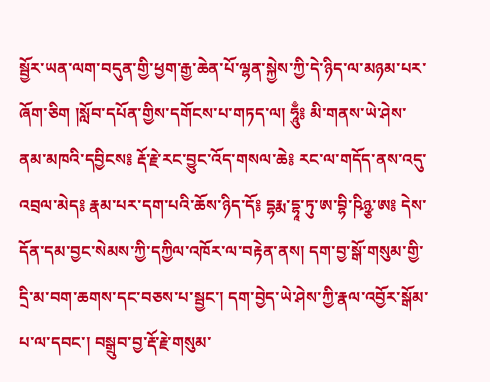སྦྱོར་ཡན་ལག་བདུན་གྱི་ཕྱག་རྒྱ་ཆེན་པོ་ལྷན་སྐྱེས་ཀྱི་དེ་ཉིད་ལ་མཉམ་པར་ཞོག་ཅིག །སློབ་དཔོན་གྱིས་དགོངས་པ་གཏད་ལ། ཧཱུྃ༔ མི་གནས་ཡེ་ཤེས་ནམ་མཁའི་དབྱིངས༔ རྡོ་རྗེ་རང་བྱུང་འོད་གསལ་ཆེ༔ རང་ལ་གདོད་ནས་འདུ་འབྲལ་མེད༔ རྣམ་པར་དག་པའི་ཆོས་ཉིད་དོ༔ དྷརྨ་དྷཱ་ཏུ་ཨ་བྷི་ཥིཉྩ་ཨ༔ དེས་དོན་དམ་བྱང་སེམས་ཀྱི་དཀྱིལ་འཁོར་ལ་བརྟེན་ནས། དག་བྱ་སྒོ་གསུམ་གྱི་དྲི་མ་བག་ཆགས་དང་བཅས་པ་སྦྱང་། དག་བྱེད་ཡེ་ཤེས་ཀྱི་རྣལ་འབྱོར་སྒོམ་པ་ལ་དབང་། བསྒྲུབ་བྱ་རྡོ་རྗེ་གསུམ་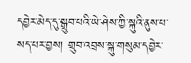དབྱེར་མེད་དུ་སྒྲུབ་པའི་ཡེ་ཤེས་ཀྱི་སྐུའི་ནུས་པ་སད་པར་བྱས། གྲུབ་འབྲས་སྐུ་གསུམ་དབྱེར་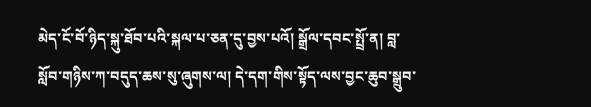མེད་ངོ་བོ་ཉིད་སྐུ་ཐོབ་པའི་སྐལ་པ་ཅན་དུ་བྱས་པའོ། སྒྲོལ་དབང་སྤྲོ་ན། བླ་སློབ་གཉིས་ཀ་བདུད་ཆས་སུ་ཞུགས་ལ། དེ་དག་གིས་སྟོད་ལས་བྱང་ཆུབ་སྒྲུབ་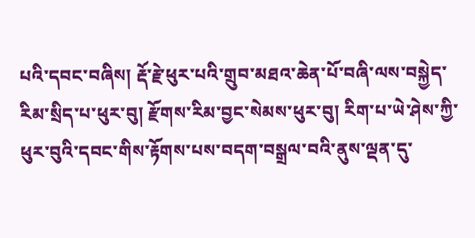པའི་དབང་བཞིས། རྡོ་རྗེ་ཕུར་པའི་གྲུབ་མཐའ་ཆེན་པོ་བཞི་ལས་བསྐྱེད་རིམ་སྲིད་པ་ཕུར་བུ། རྫོགས་རིམ་བྱང་སེམས་ཕུར་བུ། རིག་པ་ཡེ་ཤེས་ཀྱི་ཕུར་བུའི་དབང་གིས་རྟོགས་པས་བདག་བསྒྲལ་བའི་ནུས་ལྡན་དུ་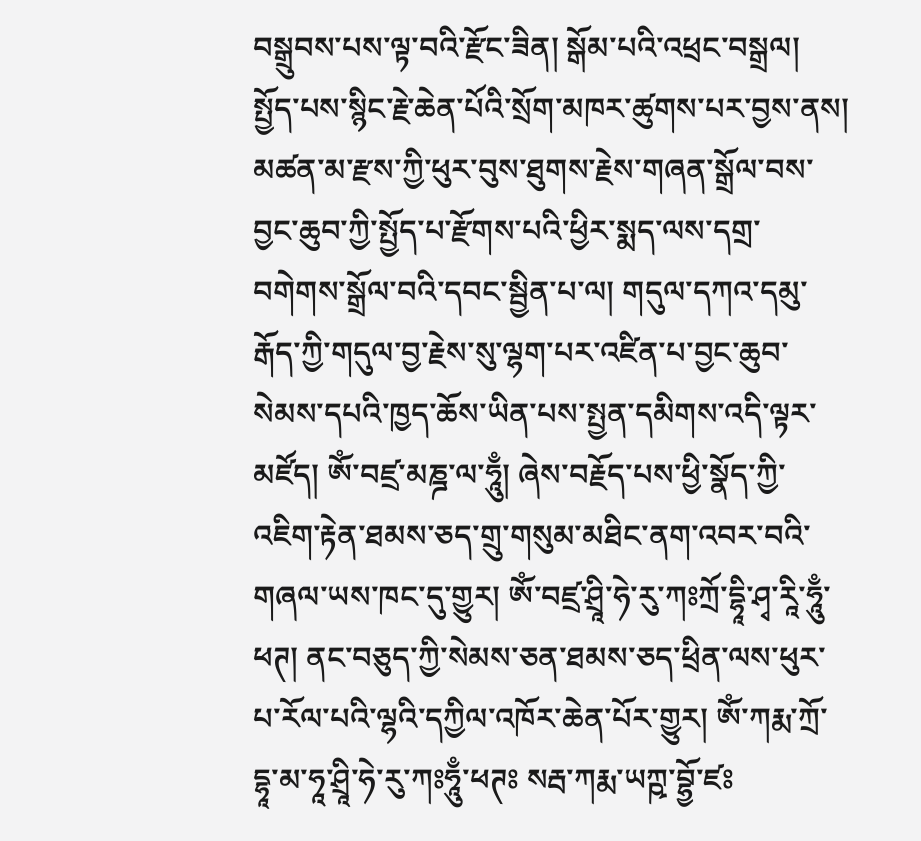བསྒྲུབས་པས་ལྟ་བའི་རྫོང་ཟིན། སྒོམ་པའི་འཕྲང་བསྒྲལ། སྤྱོད་པས་སྙིང་རྗེ་ཆེན་པོའི་སྲོག་མཁར་ཚུགས་པར་བྱས་ནས། མཚན་མ་རྫས་ཀྱི་ཕུར་བུས་ཐུགས་རྗེས་གཞན་སྒྲོལ་བས་བྱང་ཆུབ་ཀྱི་སྤྱོད་པ་རྫོགས་པའི་ཕྱིར་སྨད་ལས་དགྲ་བགེགས་སྒྲོལ་བའི་དབང་སྦྱིན་པ་ལ། གདུལ་དཀའ་དམུ་རྒོད་ཀྱི་གདུལ་བྱ་རྗེས་སུ་ལྷག་པར་འཛིན་པ་བྱང་ཆུབ་སེམས་དཔའི་ཁྱད་ཆོས་ཡིན་པས་སྤྱན་དམིགས་འདི་ལྟར་མཛོད། ཨོཾ་བཛྲ་མཎྜ་ལ་ཧཱུྃ། ཞེས་བརྗོད་པས་ཕྱི་སྣོད་ཀྱི་འཇིག་རྟེན་ཐམས་ཅད་གྲུ་གསུམ་མཐིང་ནག་འབར་བའི་གཞལ་ཡས་ཁང་དུ་གྱུར། ཨོཾ་བཛྲ་ཤྲཱི་ཧེ་རུ་ཀཿཀྲོ་དྷཱི་ཤྭ་རཱི་ཧཱུྃ་ཕཊ། ནང་བཅུད་ཀྱི་སེམས་ཅན་ཐམས་ཅད་ཕྲིན་ལས་ཕུར་པ་རོལ་པའི་ལྷའི་དཀྱིལ་འཁོར་ཆེན་པོར་གྱུར། ཨོཾ་ཀརྨ་ཀྲོ་དྷཱ་མ་ཧཱ་ཤྲཱི་ཧེ་རུ་ཀཿཧཱུྃ་ཕཊཿ སརྦ་ཀརྨ་ཡཀྵ་བྷྱོ་ཛཿ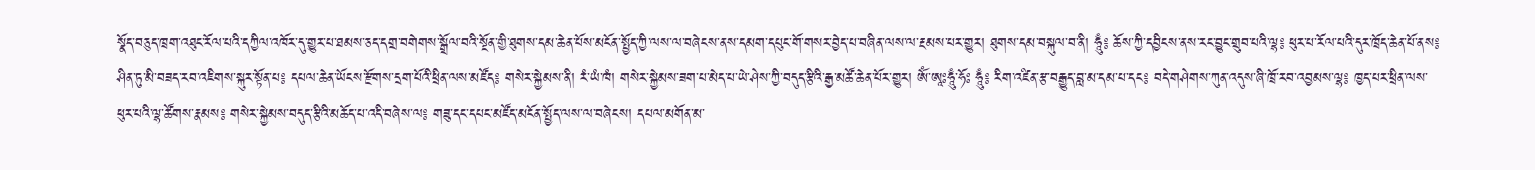སྣོད་བཅུད་ཁྲག་འཐུང་རོལ་པའི་དཀྱིལ་འཁོར་དུ་གྱུར་པ་ཐམས་ཅད་དགྲ་བགེགས་སྒྲོལ་བའི་སྔོན་གྱི་ཐུགས་དམ་ཆེན་པོས་མངོན་སྤྱོད་ཀྱི་ལས་ལ་བཞེངས་ནས་དམག་དཔུང་གོ་གསར་བྱེད་པ་བཞིན་ལས་ལ་རྔམས་པར་གྱུར། ཐུགས་དམ་བསྐུལ་བ་ནི། ཧཱུྃ༔ ཆོས་ཀྱི་དབྱིངས་ནས་རང་བྱུང་གྲུབ་པའི་ལྷ༔ ཕུར་པ་རོལ་པའི་དུར་ཁྲོད་ཆེན་པོ་ནས༔ ཤིན་ཏུ་མི་བཟད་རབ་འཇིགས་སྐུར་སྟོན་པ༔ དཔལ་ཆེན་ཡོངས་རྫོགས་དྲག་པོའི་ཕྲིན་ལས་མཛོད༔ གསེར་སྐྱེམས་ནི། རཾ་ཡཾ་ཁཾ། གསེར་སྐྱེམས་ཟག་པ་མེད་པ་ཡེ་ཤེས་ཀྱི་བདུད་རྩིའི་རྒྱ་མཚོ་ཆེན་པོར་གྱུར། ཨོཾ་ཨཱཿཧཱུྃ་ཧོཿ ཧཱུྃ༔ རིག་འཛིན་རྩ་བརྒྱུད་བླ་མ་དམ་པ་དང༔ བདེ་གཤེགས་ཀུན་འདུས་ཞི་ཁྲོ་རབ་འབྱམས་ལྷ༔ ཁྱད་པར་ཕྲིན་ལས་ཕུར་པའི་ལྷ་ཚོགས་རྣམས༔ གསེར་སྐྱེམས་བདུད་རྩིའི་མཆོད་པ་འདི་བཞེས་ལ༔ གཟུ་དང་དཔང་མཛོད་མངོན་སྤྱོད་ལས་ལ་བཞེངས། དཔལ་མགོན་མ་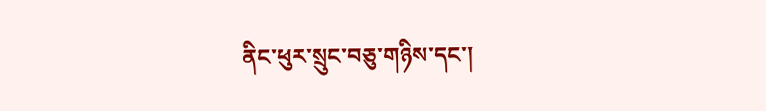ནིང་ཕུར་སྲུང་བཅུ་གཉིས་དང་།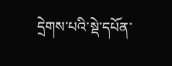དྲེགས་པའི་སྡེ་དཔོན་